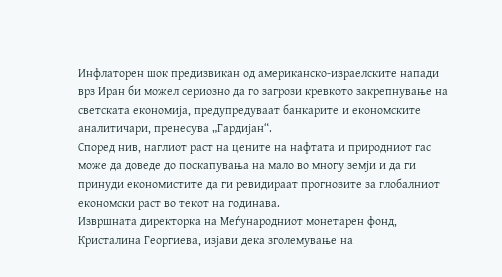Инфлаторен шок предизвикан од американско-израелските напади врз Иран би можел сериозно да го загрози кревкото закрепнување на светската економија, предупредуваат банкарите и економските аналитичари, пренесува „Гардијан“.
Според нив, наглиот раст на цените на нафтата и природниот гас може да доведе до поскапувања на мало во многу земји и да ги принуди економистите да ги ревидираат прогнозите за глобалниот економски раст во текот на годинава.
Извршната директорка на Меѓународниот монетарен фонд, Кристалина Георгиева, изјави дека зголемување на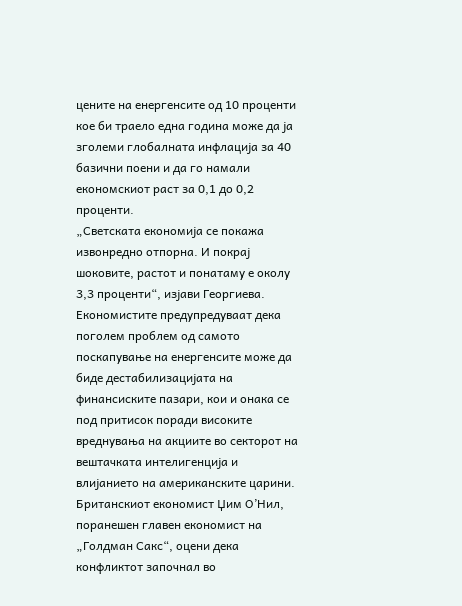цените на енергенсите од 10 проценти кое би траело една година може да ја зголеми глобалната инфлација за 40 базични поени и да го намали економскиот раст за 0,1 до 0,2 проценти.
„Светската економија се покажа извонредно отпорна. И покрај шоковите, растот и понатаму е околу 3,3 проценти“, изјави Георгиева.
Економистите предупредуваат дека поголем проблем од самото поскапување на енергенсите може да биде дестабилизацијата на финансиските пазари, кои и онака се под притисок поради високите вреднувања на акциите во секторот на вештачката интелигенција и влијанието на американските царини.
Британскиот економист Џим О’Нил, поранешен главен економист на „Голдман Сакс“, оцени дека конфликтот започнал во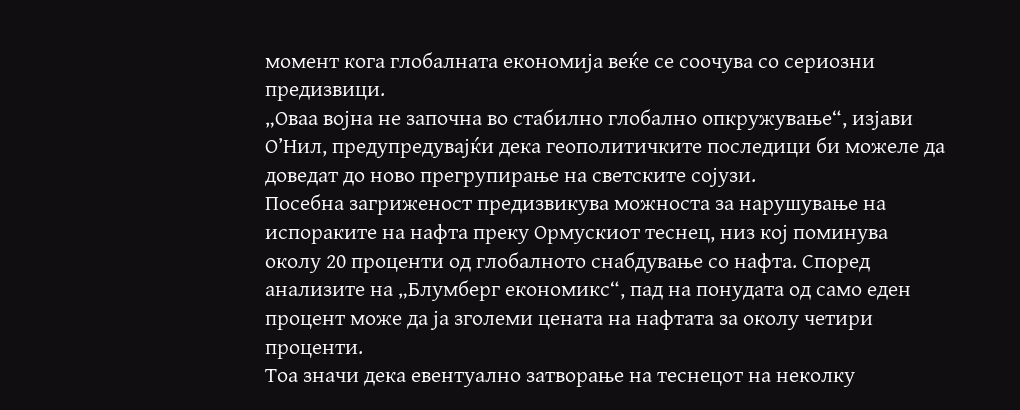момент кога глобалната економија веќе се соочува со сериозни предизвици.
„Оваа војна не започна во стабилно глобално опкружување“, изјави О’Нил, предупредувајќи дека геополитичките последици би можеле да доведат до ново прегрупирање на светските сојузи.
Посебна загриженост предизвикува можноста за нарушување на испораките на нафта преку Ормускиот теснец, низ кој поминува околу 20 проценти од глобалното снабдување со нафта. Според анализите на „Блумберг економикс“, пад на понудата од само еден процент може да ја зголеми цената на нафтата за околу четири проценти.
Тоа значи дека евентуално затворање на теснецот на неколку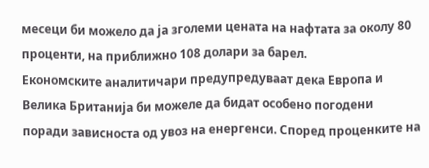месеци би можело да ја зголеми цената на нафтата за околу 80 проценти, на приближно 108 долари за барел.
Економските аналитичари предупредуваат дека Европа и Велика Британија би можеле да бидат особено погодени поради зависноста од увоз на енергенси. Според проценките на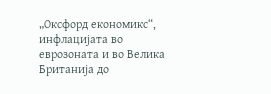„Оксфорд економикс“, инфлацијата во еврозоната и во Велика Британија до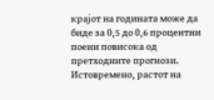крајот на годината може да биде за 0,5 до 0,6 процентни поени повисока од претходните прогнози.
Истовремено, растот на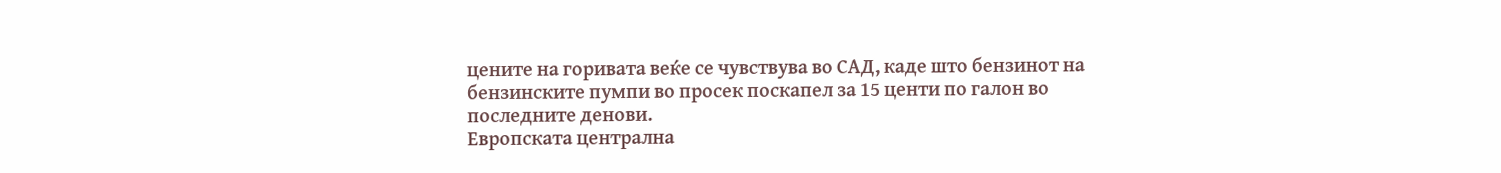цените на горивата веќе се чувствува во САД, каде што бензинот на бензинските пумпи во просек поскапел за 15 центи по галон во последните денови.
Европската централна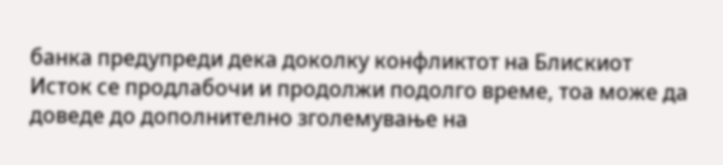банка предупреди дека доколку конфликтот на Блискиот Исток се продлабочи и продолжи подолго време, тоа може да доведе до дополнително зголемување на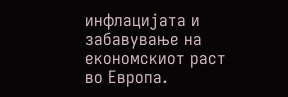инфлацијата и забавување на економскиот раст во Европа.